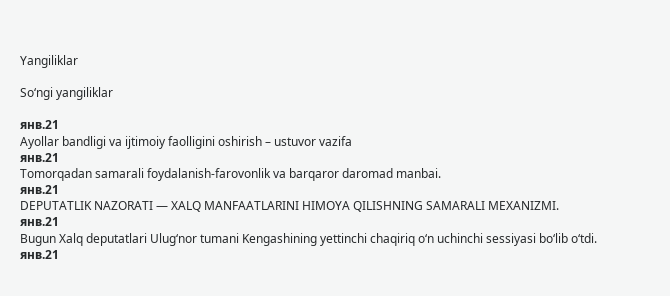Yangiliklar

So‘ngi yangiliklar

янв.21
Ayollar bandligi va ijtimoiy faolligini oshirish – ustuvor vazifa
янв.21
Tomorqadan samarali foydalanish-farovonlik va barqaror daromad manbai.
янв.21
DEPUTATLIK NAZORATI — XALQ MANFAATLARINI HIMOYA QILISHNING SAMARALI MEXANIZMI.
янв.21
Bugun Xalq deputatlari Ulugʻnor tumani Kengashining yettinchi chaqiriq oʻn uchinchi sessiyasi boʻlib oʻtdi.
янв.21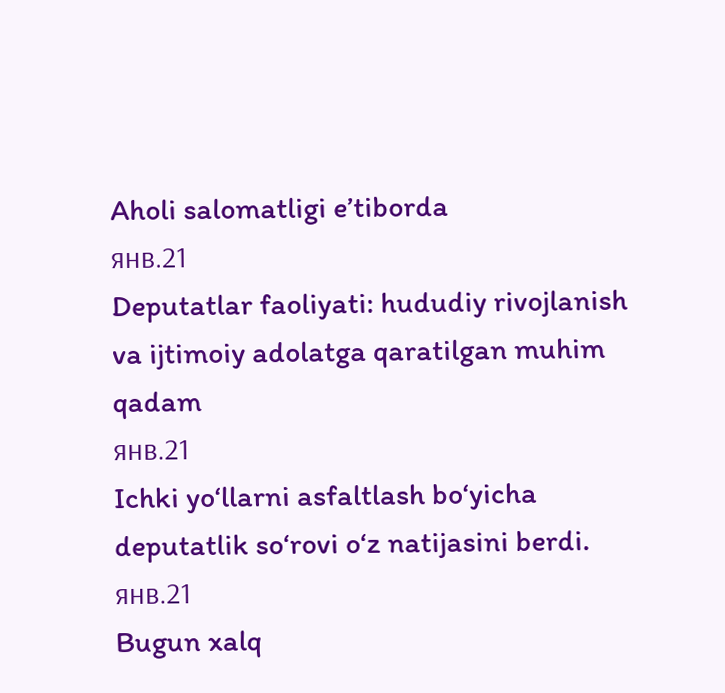Aholi salomatligi e’tiborda
янв.21
Deputatlar faoliyati: hududiy rivojlanish va ijtimoiy adolatga qaratilgan muhim qadam
янв.21
Ichki yo‘llarni asfaltlash bo‘yicha deputatlik so‘rovi o‘z natijasini berdi.
янв.21
Bugun xalq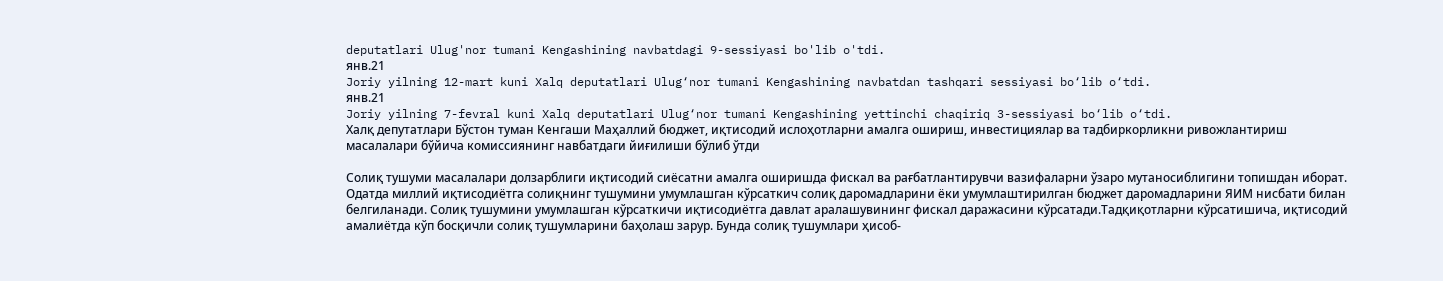deputatlari Ulug'nor tumani Kengashining navbatdagi 9-sessiyasi bo'lib o'tdi.
янв.21
Joriy yilning 12-mart kuni Xalq deputatlari Ulug‘nor tumani Kengashining navbatdan tashqari sessiyasi bo‘lib o‘tdi.
янв.21
Joriy yilning 7-fevral kuni Xalq deputatlari Ulug‘nor tumani Kengashining yettinchi chaqiriq 3-sessiyasi bo‘lib o‘tdi.
Халқ депутатлари Бўстон туман Кенгаши Маҳаллий бюджет, иқтисодий ислоҳотларни амалга ошириш, инвестициялар ва тадбиркорликни ривожлантириш масалалари бўйича комиссиянинг навбатдаги йиғилиши бўлиб ўтди

Солиқ тушуми масалалари долзарблиги иқтисодий сиёсатни амалга оширишда фискал ва рағбатлантирувчи вазифаларни ўзаро мутаносиблигини топишдан иборат. Одатда миллий иқтисодиётга солиқнинг тушумини умумлашган кўрсаткич солиқ даромадларини ёки умумлаштирилган бюджет даромадларини ЯИМ нисбати билан белгиланади. Солиқ тушумини умумлашган кўрсаткичи иқтисодиётга давлат аралашувининг фискал даражасини кўрсатади.Тадқиқотларни кўрсатишича, иқтисодий амалиётда кўп босқичли солиқ тушумларини баҳолаш зарур. Бунда солиқ тушумлари ҳисоб-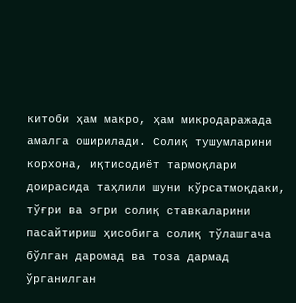китоби ҳам макро, ҳам микродаражада амалга оширилади. Солиқ тушумларини корхона, иқтисодиёт тармоқлари доирасида таҳлили шуни кўрсатмоқдаки, тўғри ва эгри солиқ ставкаларини пасайтириш ҳисобига солиқ тўлашгача бўлган даромад ва тоза дармад
ўрганилган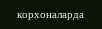корхоналарда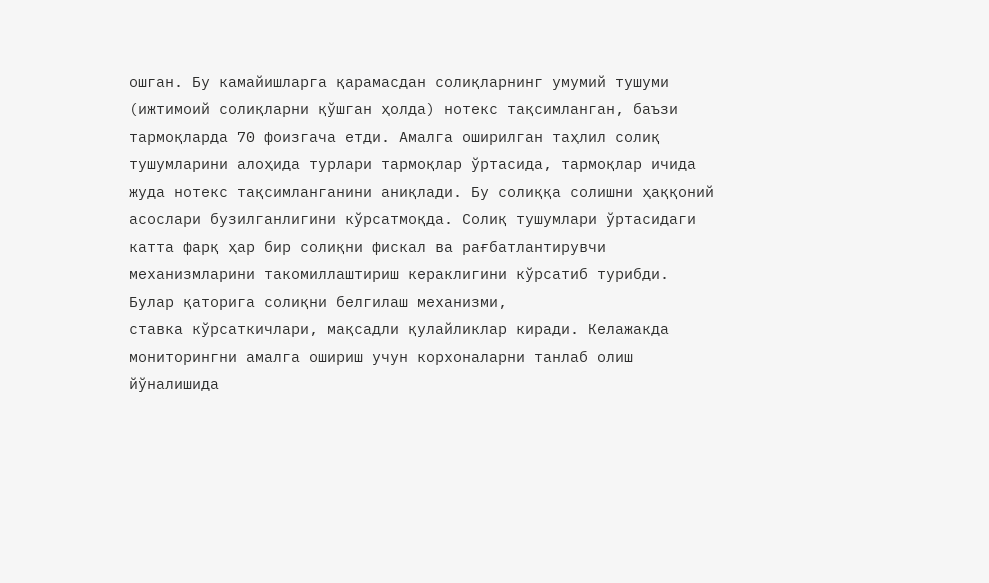ошган. Бу камайишларга қарамасдан солиқларнинг умумий тушуми (ижтимоий солиқларни қўшган ҳолда) нотекс тақсимланган, баъзи тармоқларда 70 фоизгача етди. Амалга оширилган таҳлил солиқ тушумларини алоҳида турлари тармоқлар ўртасида, тармоқлар ичида жуда нотекс тақсимланганини аниқлади. Бу солиққа солишни ҳаққоний асослари бузилганлигини кўрсатмоқда. Солиқ тушумлари ўртасидаги катта фарқ ҳар бир солиқни фискал ва рағбатлантирувчи механизмларини такомиллаштириш кераклигини кўрсатиб турибди. Булар қаторига солиқни белгилаш механизми,
ставка кўрсаткичлари, мақсадли қулайликлар киради. Келажакда мониторингни амалга ошириш учун корхоналарни танлаб олиш йўналишида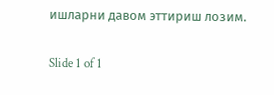ишларни давом эттириш лозим.

Slide 1 of 1